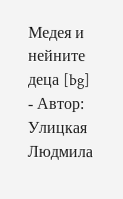Медея и нейните деца [bg]
- Автор: Улицкая Людмила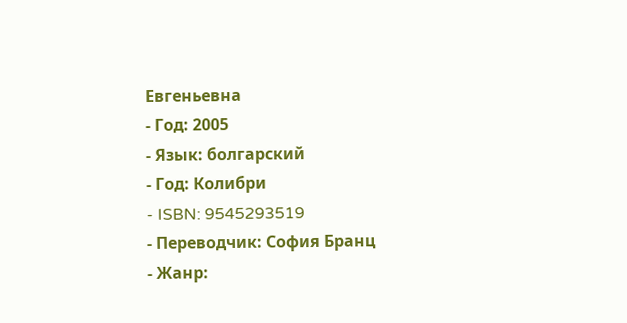Евгеньевна
- Год: 2005
- Язык: болгарский
- Год: Колибри
- ISBN: 9545293519
- Переводчик: София Бранц
- Жанр: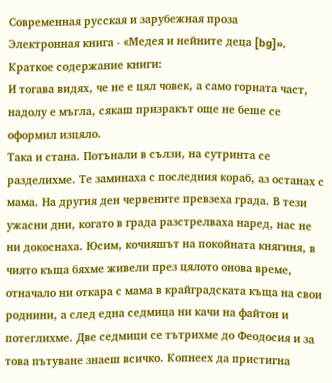Современная русская и зарубежная проза
Электронная книга - «Медея и нейните деца [bg]». Краткое содержание книги:
И тогава видях, че не е цял човек, а само горната част, надолу е мъгла, сякаш призракът още не беше се оформил изцяло.
Така и стана. Потънали в сълзи, на сутринта се разделихме. Те заминаха с последния кораб, аз останах с мама. На другия ден червените превзеха града. В тези ужасни дни, когато в града разстрелваха наред, нас не ни докоснаха. Юсим, кочияшът на покойната княгиня, в чиято къща бяхме живели през цялото онова време, отначало ни откара с мама в крайградската къща на свои роднини, а след една седмица ни качи на файтон и потеглихме. Две седмици се тътрихме до Феодосия и за това пътуване знаеш всичко. Копнеех да пристигна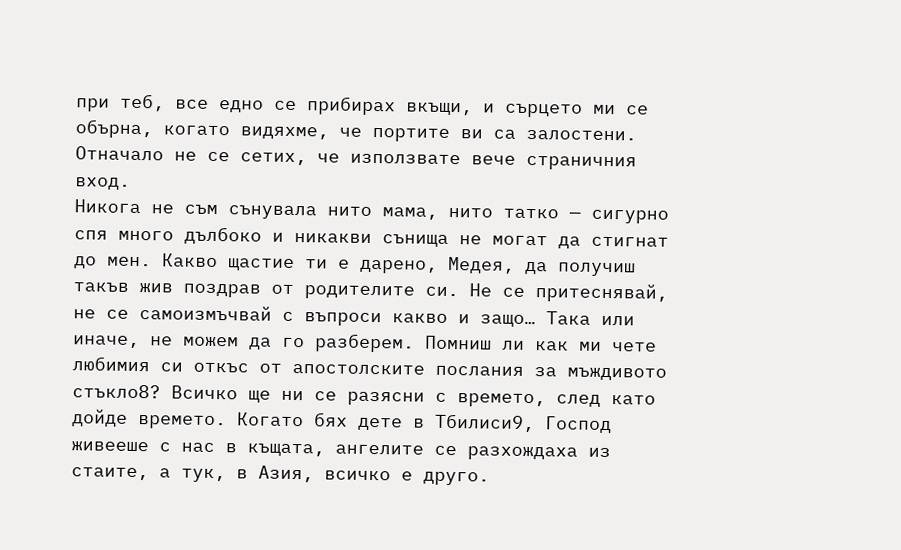при теб, все едно се прибирах вкъщи, и сърцето ми се обърна, когато видяхме, че портите ви са залостени. Отначало не се сетих, че използвате вече страничния вход.
Никога не съм сънувала нито мама, нито татко — сигурно спя много дълбоко и никакви сънища не могат да стигнат до мен. Какво щастие ти е дарено, Медея, да получиш такъв жив поздрав от родителите си. Не се притеснявай, не се самоизмъчвай с въпроси какво и защо… Така или иначе, не можем да го разберем. Помниш ли как ми чете любимия си откъс от апостолските послания за мъждивото стъкло8? Всичко ще ни се разясни с времето, след като дойде времето. Когато бях дете в Тбилиси9, Господ живееше с нас в къщата, ангелите се разхождаха из стаите, а тук, в Азия, всичко е друго.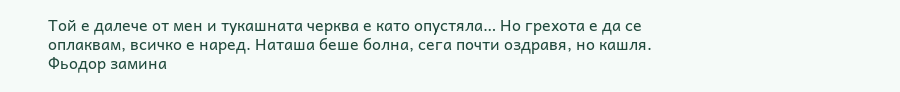Той е далече от мен и тукашната черква е като опустяла… Но грехота е да се оплаквам, всичко е наред. Наташа беше болна, сега почти оздравя, но кашля. Фьодор замина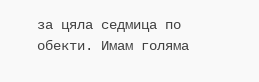за цяла седмица по обекти. Имам голяма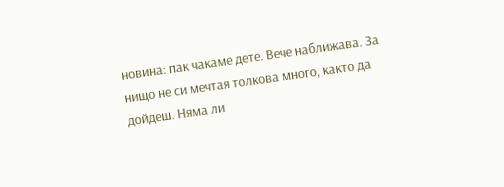новина: пак чакаме дете. Вече наближава. За нищо не си мечтая толкова много, както да дойдеш. Няма ли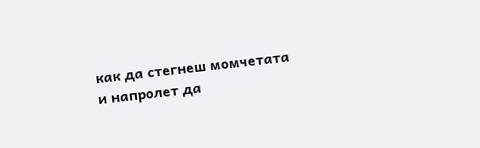как да стегнеш момчетата и напролет да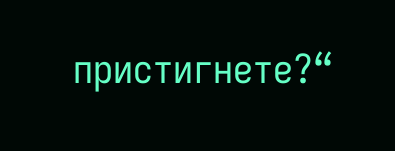пристигнете?“